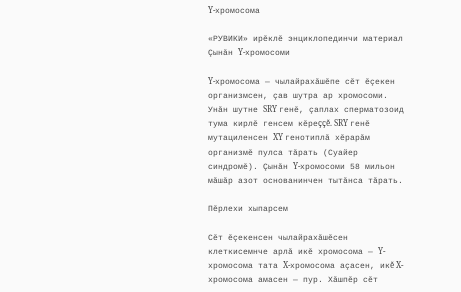Y-хромосома

«РУВИКИ» ирӗклӗ энциклопединчи материал
Çынăн Y-хромосоми

Y-хромосома — чылайрахăшĕпе сĕт ĕçекен организмсен, çав шутра ар хромосоми. Унăн шутне SRY генĕ, çаплах сперматозоид тума кирлĕ генсем кĕреççĕ. SRY генĕ мутациленсен XY генотиплă хĕрарăм организмĕ пулса тăрать (Суайер синдромĕ). Çынăн Y-хромосоми 58 мильон мăшăр азот основанинчен тытăнса тăрать.

Пĕрлехи хыпарсем

Cĕт ĕçекенсен чылайрахăшĕсен клеткисемнче арлă икĕ хромосома — Y-хромосома тата X-хромосома аçасен, икĕ X-хромосома амасен — пур. Хăшпĕр сĕт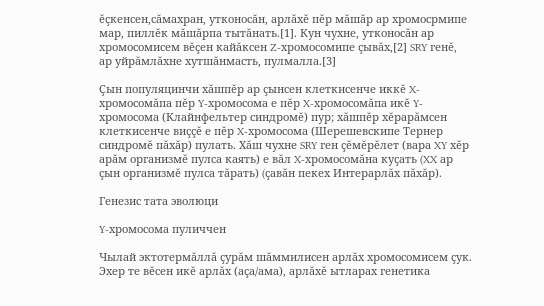ĕçкенсен,сăмахран, утконосăн, арлăхĕ пĕр мăшăр ар хромосрмипе мар, пиллĕк мăшăрпа тытăнать.[1]. Кун чухне, утконосăн ар хромосомисем вĕçен кайăксен Z-хромосомипе çывăх,[2] SRY генĕ, ар уйрăмлăхне хутшăнмасть, пулмалла.[3]

Çын популяцинчи хăшпĕр ар çынсен клеткисенче иккĕ X-хромосомăпа пĕр Y-хромосома е пĕр X-хромосомăпа икĕ Y-хромосома (Клайнфельтер синдромĕ) пур; хăшпĕр хĕрарăмсен клеткисенче виççĕ е пĕр X-хромосома (Шерешевскипе Тернер синдромĕ пăхăр) пулать. Хăш чухне SRY ген çĕмĕрĕлет (вара XY хĕр арăм организмĕ пулса каять) е вăл X-хромосомăна куçать (XX ар çын организмĕ пулса тăрать) (çавăн пекех Интерарлăх пăхăр).

Генезис тата эволюци

Y-хромосома пуличчен

Чылай эктотермăллă çурăм шăммилисен арлăх хромосомисем çук. Эхер те вĕсен икĕ арлăх (аçа/ама), арлăхĕ ытларах генетика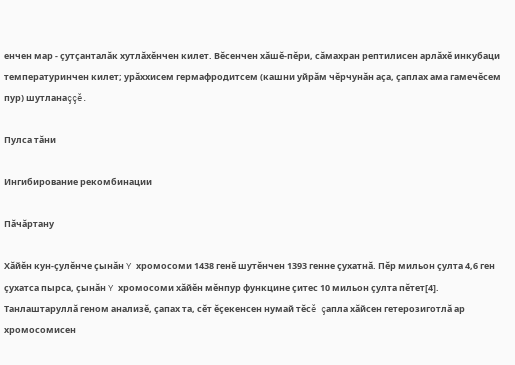енчен мар - çутçанталăк хутлăхĕнчен килет. Вĕсенчен хăшĕ-пĕри, сăмахран рептилисен арлăхĕ инкубаци температуринчен килет; урăххисем гермафродитсем (кашни уйрăм чĕрчунăн аçа, çаплах ама гамечĕсем пур) шутланаççĕ.

Пулса тăни

Ингибирование рекомбинации

Пăчăртану

Хăйĕн кун-çулĕнче çынăн Y хромосоми 1438 генĕ шутĕнчен 1393 генне çухатнă. Пĕр мильон çулта 4,6 ген çухатса пырса, çынăн Y хромосоми хăйĕн мĕнпур функцине çитес 10 мильон çулта пĕтет[4]. Танлаштаруллă геном анализĕ, çапах та, сĕт ĕçекенсен нумай тĕсĕ çапла хăйсен гетерозиготлă ар хромосомисен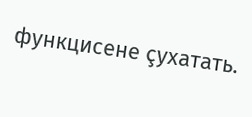функцисене çухатать.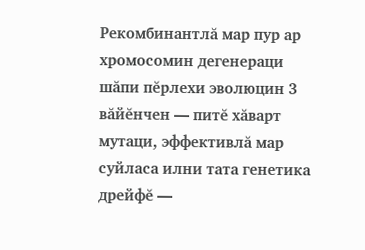Рекомбинантлă мар пур ар хромосомин дегенераци шăпи пĕрлехи эволюцин 3 вăйĕнчен — питĕ хăварт мутаци, эффективлă мар суйласа илни тата генетика дрейфĕ —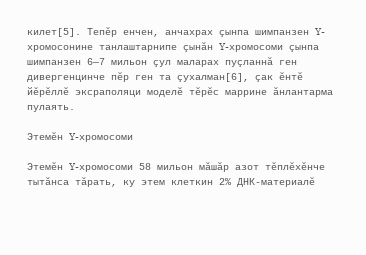килет[5]. Тепĕр енчен, анчахрах çынпа шимпанзен Y-хромосонине танлаштарнипе çынăн Y-хромосоми çынпа шимпанзен 6—7 мильон çул маларах пуçланнă ген дивергенцинче пĕр ген та çухалман[6], çак ĕнтĕ йĕрĕллĕ эксраполяци моделĕ тĕрĕс маррине ăнлантарма пулаять.

Этемĕн Y-хромосоми

Этемĕн Y-хромосоми 58 мильон мăшăр азот тĕплĕхĕнче тытăнса тăрать, ку этем клеткин 2% ДНК-материалĕ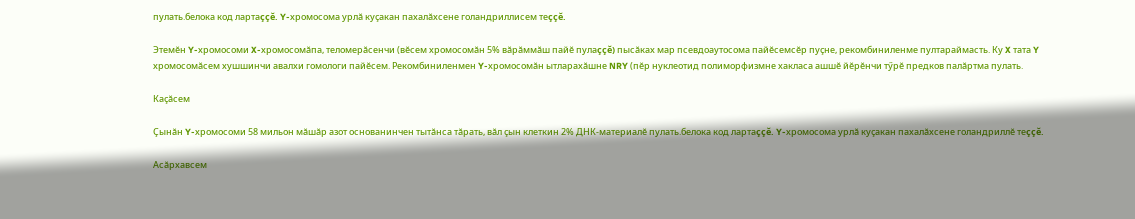пулать.белока код лартаççĕ. Y-хромосома урлă куçакан пахалăхсене голандриллисем теççĕ.

Этемĕн Y-хромосоми X-хромосомăпа, теломерăсенчи (вĕсем хромосомăн 5% вăрăммăш пайĕ пулаççĕ) пысăках мар псевдоаутосома пайĕсемсĕр пуçне, рекомбиниленме пултараймасть. Ку X тата Y хромосомăсем хушшинчи авалхи гомологи пайĕсем. Рекомбиниленмен Y-хромосомăн ытларахăшне NRY (пĕр нуклеотид полиморфизмне хакласа ашшĕ йĕрĕнчи тӳрĕ предков палăртма пулать.

Каçăсем

Çынăн Y-хромосоми 58 мильон мăшăр азот основанинчен тытăнса тăрать, вăл çын клеткин 2% ДНК-материалĕ пулать.белока код лартаççĕ. Y-хромосома урлă куçакан пахалăхсене голандриллĕ теççĕ.

Асăрхавсем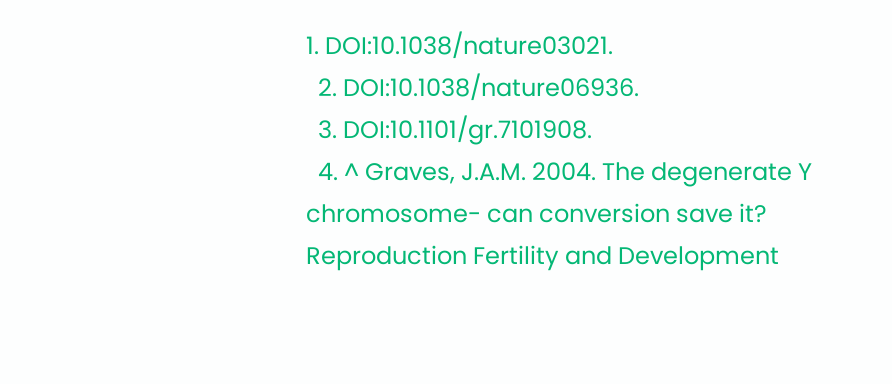1. DOI:10.1038/nature03021.
  2. DOI:10.1038/nature06936.
  3. DOI:10.1101/gr.7101908.
  4. ^ Graves, J.A.M. 2004. The degenerate Y chromosome- can conversion save it? Reproduction Fertility and Development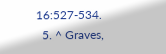16:527-534.
  5. ^ Graves,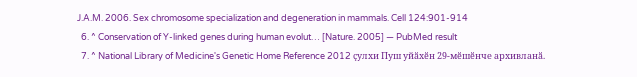J.A.M. 2006. Sex chromosome specialization and degeneration in mammals. Cell 124:901-914
  6. ^ Conservation of Y-linked genes during human evolut… [Nature. 2005] — PubMed result
  7. ^ National Library of Medicine's Genetic Home Reference 2012 ҫулхи Пуш уйӑхӗн 29-мӗшӗнче архивланӑ.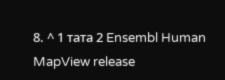8. ^ 1 тата 2 Ensembl Human MapView release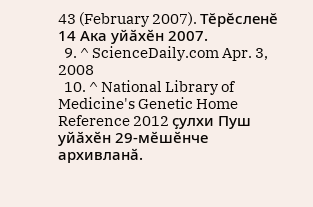43 (February 2007). Тĕрĕсленĕ 14 Ака уйӑхӗн 2007.
  9. ^ ScienceDaily.com Apr. 3, 2008
  10. ^ National Library of Medicine's Genetic Home Reference 2012 ҫулхи Пуш уйӑхӗн 29-мӗшӗнче архивланӑ.